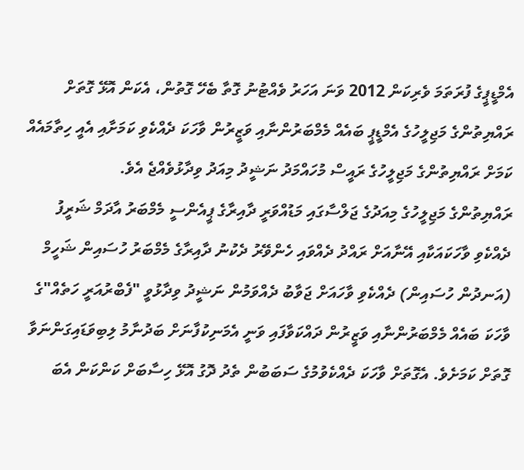އެމްޑީޕީގެ ފުރަތަމަ ވެރިކަން 2012 ވަނަ އަހަރު ވެއްޓުނު ގޮތާ ބެހޭ ގޮތުން، އެކަން އޮޅޭ ގޮތަށް ރައްޔިތުންގެ މަޖިލީހުގެ އެމްޑީޕީ ބައެއް މެމްބަރުންނާއި ވަޒީރުން ވާހަކަ ދެއްކެވި ކަމަށާއި އެއީ ހިތާމައެއް ކަމަށް ރައްޔިތުންގެ މަޖިލީހުގެ ރައީސް މުހައްމަދު ނަޝީދު މިއަދު ވިދާޅުވެއްޖެ އެވެ.
ރައްޔިތުންގެ މަޖިލީހުގެ މިއަދުގެ ޖަލްސާގައި މަޑުއްވަރީ ދާއިރާގެ ޕީއެންސީ މެމްބަރު އާދަމް ޝަރީފު ދެއްކެވި ވާހަކައަކާއި އޭނާއަށް ރައްދު ދެއްވައި ހެންވޭރު ދެކުނު ދާއިރާގެ މެމްބަރު ހުސައިން ޝަހީމް (އަނދުން ހުސައިން) ދެއްކެވި ވާހައަށް ޖަވާބު ދެއްވަމުން ނަޝީދު ވިދާޅުވީ "ފެބްރުއަރީ ހަތެއް"ގެ ވާހަކަ ބައެއް މެމްބަރުންނާއި ވަޒީރުން ދައްކަވާފައި ވަނީ އެމަނިކުފާނަށް ބަދުނާމު ލިބިވަޑައިގަންނަވާ ގޮތަށް ކަމަށެވެ. އެގޮތަށް ވާހަކަ ދެއްކެވުމުގެ ސަބަބުން ތެދު ދޮގު އޮޅޭ ހިސާބަށް ކަންކަން އެބަ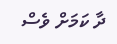ދާ ކަމަށް ވެސް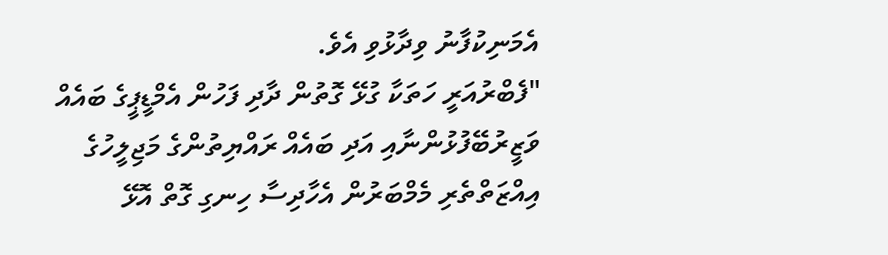އެމަނިކުފާނު ވިދާޅުވި އެވެ.
"ފެބްރުއަރީ ހަތަކާ ގުޅޭ ގޮތުން ދާދި ފަހުން އެމްޑީޕީގެ ބައެއް ވަޒީރުބޭފުޅުންނާއި އަދި ބައެއް ރައްޔިތުންގެ މަޖިލީހުގެ އިއްޒަތްތެރި މެމްބަރުން އެހާދިސާ ހިނގި ގޮތް އޮޅޭ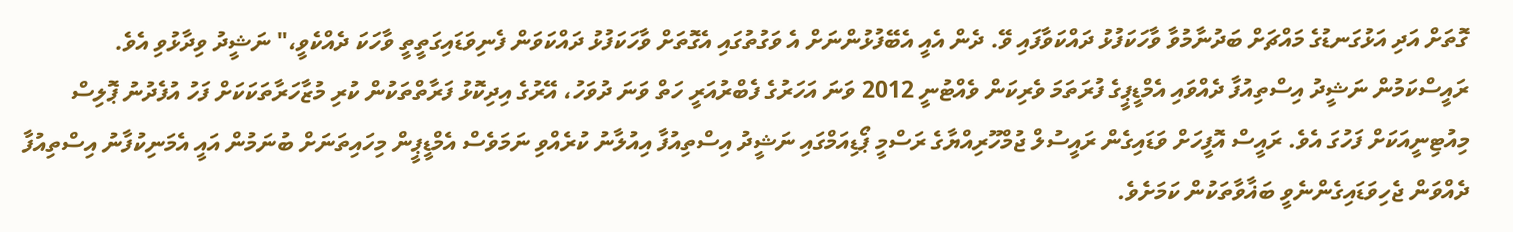ގޮތަށް އަދި އަޅުގަނޑުގެ މައްޗަށް ބަދުނާމުވާ ވާހަކަފުޅު ދައްކަވާފައި ވޭ. ދެން އެއީ އެބޭފުޅުންނަށް އެ ވަގުތުގައި އެގޮތަށް ވާހަކަފުޅު ދައްކަވަން ފެނިވަޑައިގަތީތީ ވާހަކަ ދެއްކެވީ،" ނަޝީދު ވިދާޅުވި އެވެ.
ރައީސްކަމުން ނަޝީދު އިސްތިއުފާ ދެއްވައި އެމްޑީޕީގެ ފުރަތަމަ ވެރިކަން ވެއްޓުނީ 2012 ވަނަ އަހަރުގެ ފެބްރުއަރީ ހަތް ވަނަ ދުވަހު، އޭރުގެ އިދިކޮޅު ފަރާތްތަކުން ކުރި މުޒާހަރާތަކަކަށް ފަހު އުފެދުނު ޕޮލިސް މިއުޓިނީއަކަށް ފަހުގަ އެވެ. ރައީސް އޮފީހަށް ވަޑައިގެން ރައީސުލް ޖުމްހޫރިއްޔާގެ ރަސްމީ ޕޯޑިއަމްގައި ނަޝީދު އިސްތިއުފާ އިއުލާނު ކުރެއްވި ނަމަވެސް އެމްޑީޕީން މިހައިތަނަށް ބުނަމުން އައީ އެމަނިކުފާނު އިސްތިއުފާ ދެއްވަން ޖެހިވަޑައިގެންނެވީ ބަޣާވާތަކުން ކަމަށެވެ.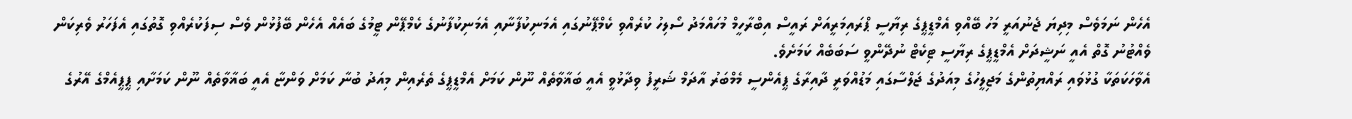އެހެން ނަމަވެސް މިދިޔަ ޖެނުއަރީ މަހު ބޭއްވި އެމްޑީޕީގެ ރިޔާސީ ޕްރައިމަރީއަށް ރައީސް އިބްރާހީމް މުހައްމަދު ސޯލިހު ކުރެއްވި ކެމްޕޭނުގައި އެމަނިކުފާނާއި އެމަނިކުފާނުގެ ކެމްޕޭން ޓީމުގެ ބައެއް އެހެން ބޭފުޅުން ވެސް ސިފަކުރެއްވި ގޮތުގައި އެފަހަރު ވެރިކަން ވެއްޓުނު ގޮތް އެއީ ނަޝީދަށް އެމްޑީޕީގެ ރިޔާސީ ޓިކެޓް ނުދޭންވީ ސަބަބެއް ކަމަށެވެ.
އެވާހަކަތަކާ ގުޅުވައި ރައްޔިތުންގެ މަޖިލީހުގެ މިއަދުގެ ޖަލްސާގައި މަޑުއްވަރީ ދާއިރާގެ ޕީއެންސީ މެމްބަރު އާދަމް ޝަރީފު ވިދާޅުވީ އެއީ ބަޣާވާތެއް ނޫން ކަމަށް އެމްޑީޕީގެ ތެރެއިން މިއަދު ބުނާ ކަމަށް ވަންޏާ އެއީ ބަޣާވާތެއް ނޫން ކަމަށާއި ޕީޕީއެމްގެ އޭރުގެ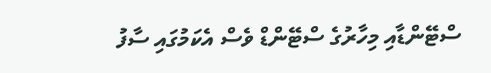ސްޓޭންޑާއި މިހާރުގެ ސްޓޭންޑް ވެސް އެކަމުގައި ސާފު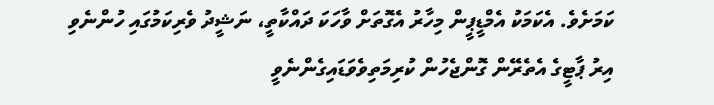ކަމަށެވެ. އެކަމަކު އެމްޑީޕީން މިހާރު އެގޮތަށް ވާހަކަ ދައްކާތީ، ނަޝީދު ވެރިކަމުގައި ހުންނެވި އިރު ޕާޓީގެ އެތެރޭން ގޮންޖެހުން ކުރިމަތިވެވަޑައިގެންނެވީ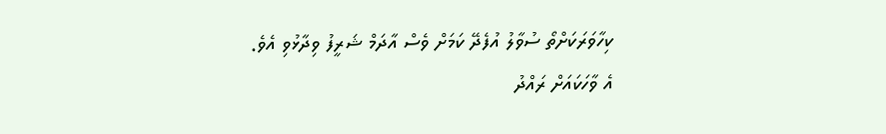ކިހާވަރަކަށްތޯ ސުވާލު އުފެދޭ ކަމަށް ވެސް އާދަމް ޝަރީފު ވިދާޅުވި އެވެ.
އެ ވާހަކައަށް ރައްދު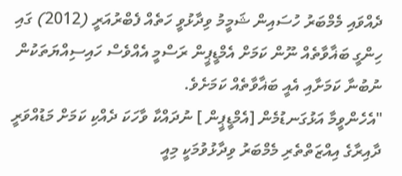ދެއްވައި މެމްބަރު ހުސައިން ޝަމީމު ވިދާޅުވީ ހަތެއް ފެބްރުއަރީ (2012) ގައި ހިންގީ ބަޣާވާތެއް ނޫން ކަމަށް އެމްޑީޕީން ރަސްމީ އެއްވެސް ހައިސިއްޔަތަކުން ނުބުނާ ކަމަށާއި އެއީ ބަޣާވާތެއް ކަމަށެވެ.
"އެހެންވީމާ އަޅުގަނޑުމެން [އެމްޑީޕީން ] ނުދައްކާ ވާހަކަ ދެއްކި ކަމަށް މަޑުއްވަރީ ދާއިރާގެ އިއްޒަތްތެރި މެމްބަރު ވިދާޅުވުމަކީ މިއީ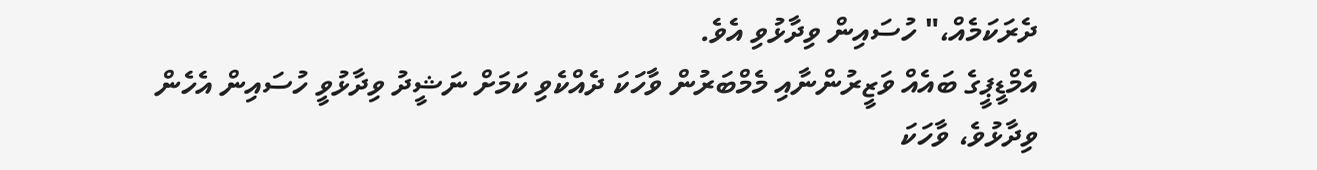ދެރަކަމެއް،" ހުސައިން ވިދާޅުވި އެވެ.
އެމްޑީޕީގެ ބައެއް ވަޒީރުންނާއި މެމްބަރުން ވާހަކަ ދެއްކެވި ކަމަށް ނަޝީދު ވިދާޅުވީ ހުސައިން އެހެން ވިދާޅުވެ، ވާހަކަ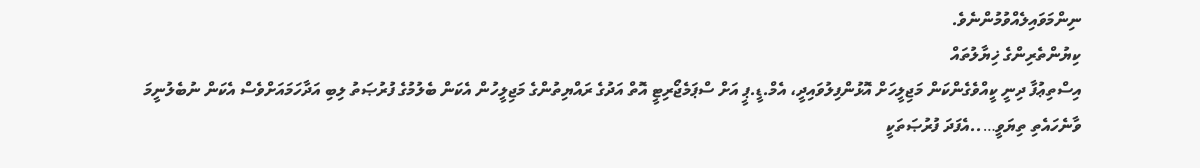ނިންމަވައިލެއްވުމުންނެވެ.
ކިޔުންތެރިންގެ ޚިޔާލުތައް
އިސްތިޢުފާ ދިނީ ކީއްވެގެންކަން މަޖިލީހަށް އޮޅުންފިލުވައިދީ، އެމް.ޑީ.ޕީ އަށް ސްޕަމެޖޯރިޓީ އޮތް އަދުގެ ރައްޔިތުންގެ މަޖިލީހުން އެކަން ބެލުމުގެ ފުރުޞަތު ލިބި އަދާހަމައަށްވެސް އެކަން ނުބެލުނީމަ ވާނެހައެތި ތިޔަވީ…..އެފަދަ ފުރުޞަތަކީ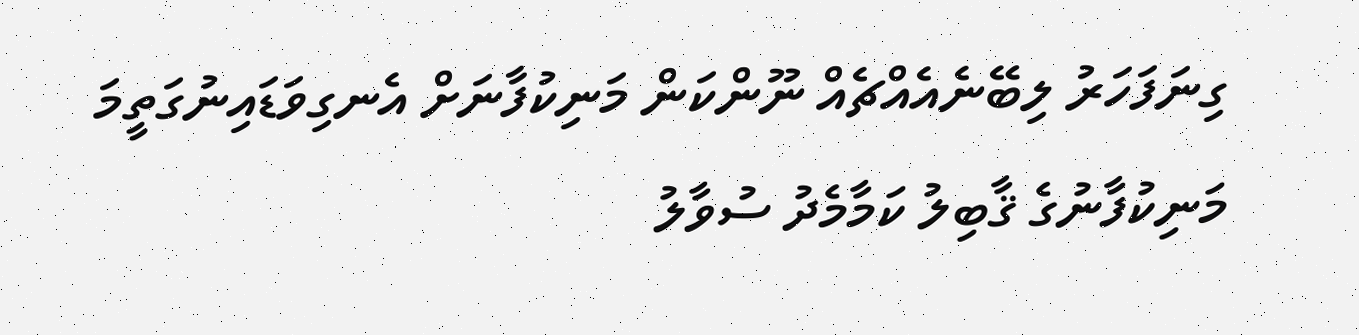ގިނަފަހަރު ލިބޭނެއެއްޗެއް ނޫންކަން މަނިކުފާނަށް އެނގިވަޑައިނުގަތީމަ މަނިކުފާނުގެ ޤާބިލު ކަމާމެދު ސުވާލު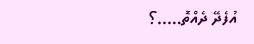އުފެދޭ ދެއްތޮ…..؟